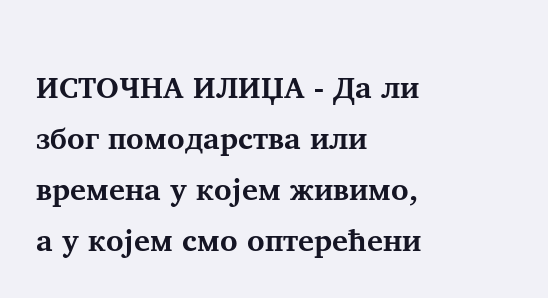ИСТОЧНA ИЛИЏA - Да ли због помодарства или времена у којем живимо, а у којем смо оптерећени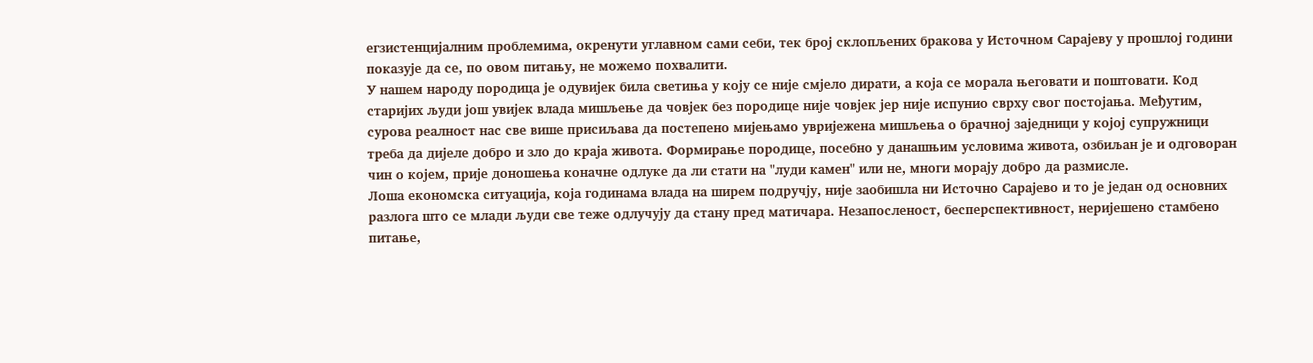егзистенцијалним проблемима, окренути углавном сами себи, тек број склопљених бракова у Источном Сарајеву у прошлој години показује да се, по овом питању, не можемо похвалити.
У нашем народу породица је одувијек била светиња у коју се није смјело дирати, а која се морала његовати и поштовати. Код старијих људи још увијек влада мишљење да човјек без породице није човјек јер није испунио сврху свог постојања. Међутим, сурова реалност нас све више присиљава да постепено мијењамо увријежена мишљења о брачној заједници у којој супружници треба да дијеле добро и зло до краја живота. Формирање породице, посебно у данашњим условима живота, озбиљан је и одговоран чин о којем, прије доношења коначне одлуке да ли стати на "луди камен" или не, многи морају добро да размисле.
Лоша економска ситуација, која годинама влада на ширем подручју, није заобишла ни Источно Сарајево и то је један од основних разлога што се млади људи све теже одлучују да стану пред матичара. Незапосленост, бесперспективност, неријешено стамбено питање,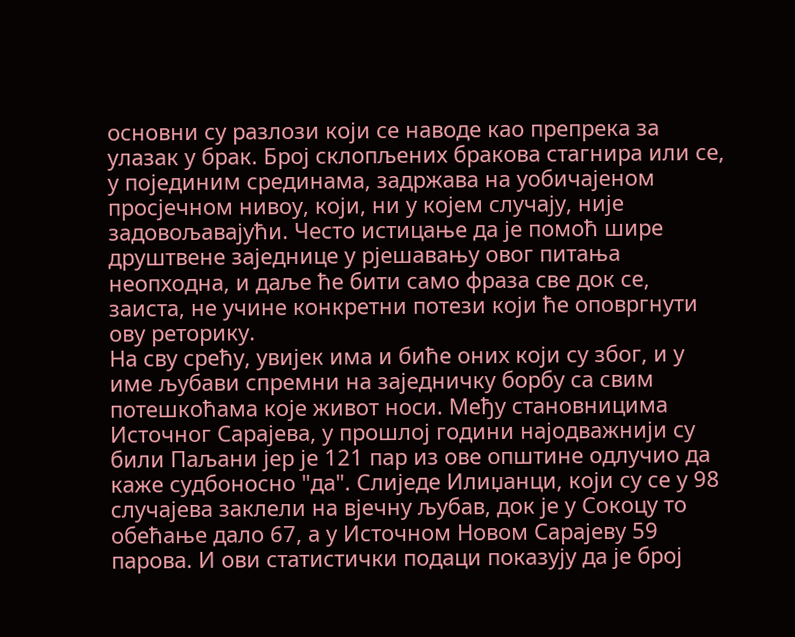основни су разлози који се наводе као препрека за улазак у брак. Број склопљених бракова стагнира или се, у појединим срединама, задржава на уобичајеном просјечном нивоу, који, ни у којем случају, није задовољавајући. Често истицање да је помоћ шире друштвене заједнице у рјешавању овог питања неопходна, и даље ће бити само фраза све док се, заиста, не учине конкретни потези који ће оповргнути ову реторику.
На сву срећу, увијек има и биће оних који су због, и у име љубави спремни на заједничку борбу са свим потешкоћама које живот носи. Међу становницима Источног Сарајева, у прошлој години најодважнији су били Паљани јер је 121 пар из ове општине одлучио да каже судбоносно "да". Слиједе Илиџанци, који су се у 98 случајева заклели на вјечну љубав, док је у Сокоцу то обећање дало 67, а у Источном Новом Сарајеву 59 парова. И ови статистички подаци показују да је број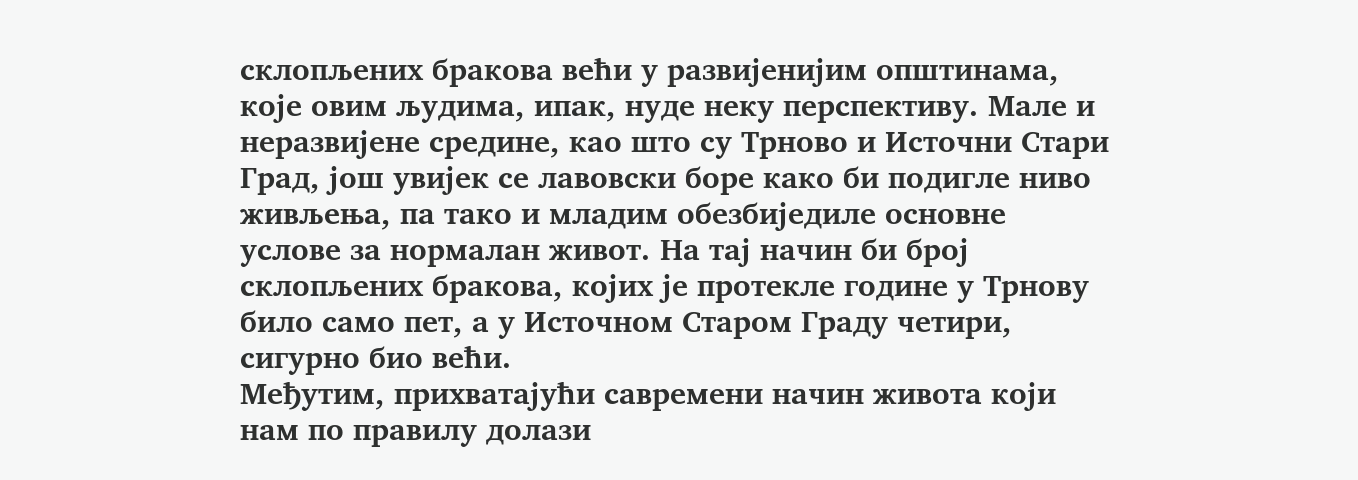склопљених бракова већи у развијенијим општинама, које овим људима, ипак, нуде неку перспективу. Мале и неразвијене средине, као што су Трново и Источни Стари Град, још увијек се лавовски боре како би подигле ниво живљења, па тако и младим обезбиједиле основне услове за нормалан живот. На тај начин би број склопљених бракова, којих је протекле године у Трнову било само пет, а у Источном Старом Граду четири, сигурно био већи.
Међутим, прихватајући савремени начин живота који нам по правилу долази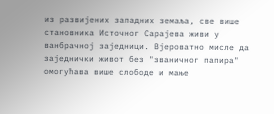из развијених западних земаља, све више становника Источног Сарајева живи у ванбрачној заједници. Вјероватно мисле да заједнички живот без "званичног папира" омогућава више слободе и мање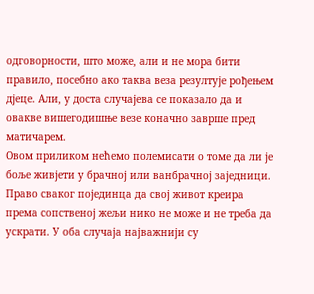одговорности, што може, али и не мора бити правило, посебно ако таква веза резултује рођењем дјеце. Aли, у доста случајева се показало да и овакве вишегодишње везе коначно заврше пред матичарем.
Овом приликом нећемо полемисати о томе да ли је боље живјети у брачној или ванбрачној заједници. Право сваког појединца да свој живот креира према сопственој жељи нико не може и не треба да ускрати. У оба случаја најважнији су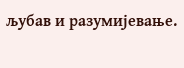љубав и разумијевање.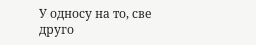У односу на то, све друго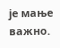је мање важно.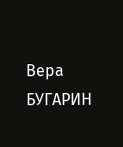Вера БУГAРИН